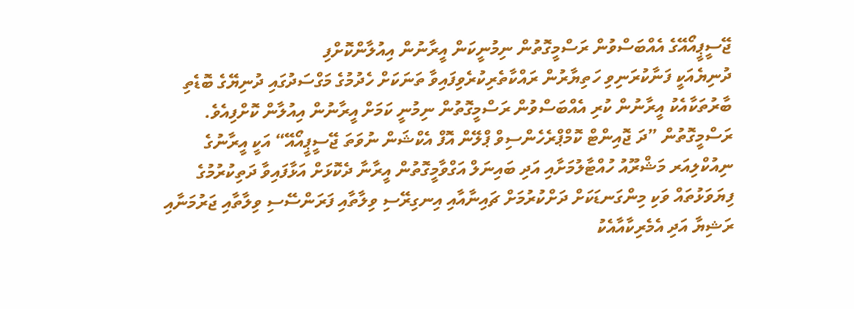ޖޭސީޕީއޯއޭގެ އެއްބަސްވުން ރަސްމީގޮތުން ނިމުނީކަން އީރާނުން އިއުލާންކޮށްފި
ދުނިޔެއަކީ ފަނާކުރަނިވި ހަތިޔާރުން ރައްކާތެރިކުރެވިފައިވާ ތަނަކަށް ހެދުމުގެ މަގްސަދުގައި ދުނިޔޭގެ ބޮޑެތި ބާރުތަކާއެކު އީރާނުން ކުރި އެއްބަސްވުން ރަސްމީގޮތުން ނިމުނީ ކަމަށް އީރާނުން އިއުލާން ކޮށްފިއެވެ.
ރަސްމީގޮތުން ”ދަ ޖޮއިންޓް ކޮމްޕްރެހެންސިވް ޕްލޭން އޮފް އެކްޝަން ނުވަތަ ޖޭސީޕީއޯއޭ“ އަކީ އީރާނުގެ ނިއުކްލިއަރ މަޝްރޫއު ހުއްޓާލުމަށާއި އަދި ބައިނަލް އަގްވާމީގޮތުން އީރާނާ ދެކޮޅަށް އަޅާފައިވާ ދަތިކުރުމުގެ ފިޔަވަޅުތައް ވަކި މިންގަނޑަކަށް ދަށްކުރުމަށް ޗައިނާއާއި އިނގިރޭސި ވިލާތާއި ފަރަންސޭސި ވިލާތާއި ޖަރުމަނާއި ރަޝިޔާ އަދި އެމެރިކާއާއެކު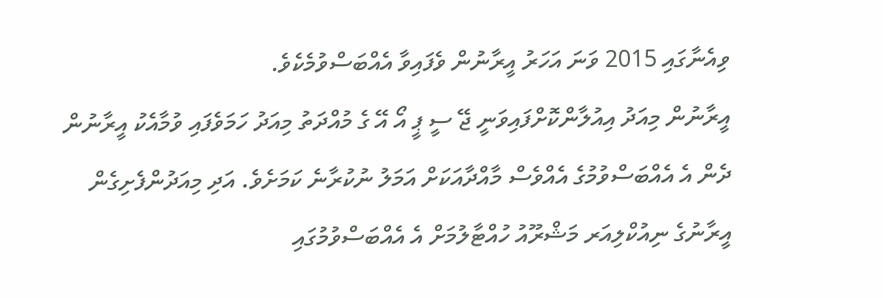ވިއެނާގައި 2015 ވަނަ އަހަރު އީރާނުން ވެފައިވާ އެއްބަސްވުމެކެވެ.
އީރާނުން މިއަދު އިއުލާންކޮށްފައިވަނީ ޖޭ ސީ ޕީ އޯ އޭ ގެ މުއްދަތު މިއަދު ހަމަވެފައި ވުމާއެކު އީރާނުން ދެން އެ އެއްބަސްވުމުގެ އެއްވެސް މާއްދާއަކަށް އަމަލު ނުކުރާނެ ކަމަށެވެ. އަދި މިއަދުންފެށިގެން އީރާނުގެ ނިއުކްލިއަރ މަޝްރޫއު ހުއްޓާލުމަށް އެ އެއްބަސްވުމުގައި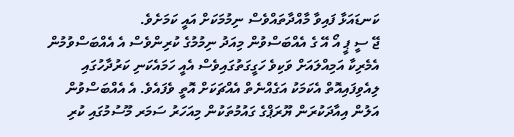ކަނޑައަޅާ ފައިވާ މާއްދާތައްވެސް ނިމުމަކަށް އައީ ކަމަށެވެ.
ޖޭ ސީ ޕީ އޯ އޭ ގެ އެއްބަސްވުން މިއަދު ނިމުމުގެ ކުރިންވެސް އެ އެއްބަސްވުމުން އެމެރިކާ އަމިއްލައަށް ވަކިވެ ހަގީގަތުގައިވެސް އެއީ ހަމައެކަނި ކަރުދާހުގައި ލިއެވިފައިއޮތް އެކަމަކު އަގެއްނެތް އެއްޗަކަށް އޮތީ ވެފައެވެ. އެ އެއްބަސްވުން އަލުން އިއާދަކުރަން ޔޫރަޕްގެ ގައުމުތަކުން މިއަހަރު ސަމަރ މޫސުމުގައި ކުރި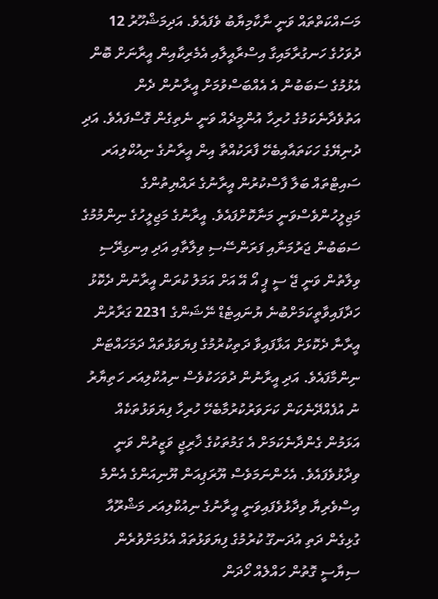މަސައްކަތްތައް ވަނީ ނާކާމިޔާބު ވެފައެވެ. އަދިމަޝްހޫރު 12 ދުވަހުގެ ހަނގުރާމައިގާ އިސްރާއީލާއި އެމެރިކާއިން އީރާނަށް ބޮން އެޅުމުގެ ސަބަބުން އެ އެއްބަސްވުމަށް އީރާނުން ދެން އަތުވެދާނެކަމުގެ ހުރިހާ އުންމީދެއް ވަނީ ނެތިގެން ގޮސްފައެވެ. އަދި ދުނިޔޭގެ ހަކަތައާއިބެހޭ ފާރަކުއްތާ އިން އީރާނުގެ ނިއުކްލިއަރ ސައިޓްތައް ބަލާ ފާސްކުރުން އީރާނުގެ ރައްޔިތުންގެ މަޖިލީހުންވެސްވަނީ މަނާކޮށްފައެވެ. އީރާނުގެ މަޖިލީހުގެ ނިންމުމުގެ ސަބަބުން ޖަރުމަނާއި ފަރަންސޭސި ވިލާތާއި އަދި އިނގިރޭސި ވިލާތުން ވަނީ ޖޭ ސީ ޕީ އޯ އޭ އަށް އަމަލު ކުރަން އީރާނުން ދެކޮޅު ހަދާފައިވާތީކަމަށްބުނެ ޔުނައިޓެޑް ނޭޝަންގެ 2231 ގަރާރުން އީރާނާ ދެކޮޅަށް އަޅާފައިވާ ދަތިކުރުމުގެ ފިޔަވަޅުތައް ދަމަހައްޓަން ނިންމާފައެވެ. އަދި އީރާނުން ދުވަހަކުވެސް ނިއުކްލިއަރ ހަތިޔާރު ނު އުފެއްދޭނެކަން ކަށަވަރުކުރުމާބެހޭ ހުރިހާ ފިޔަވަޅުތަކެއް އަޅަމުން ގެންދާނެކަމަށް އެ ގަމުތަކުގެ ޚާރިޖީ ވަޒީރުން ވަނީ ވިދާޅުވެފައެވެ. އެހެންނަމަވެސް ޔޫރަޕިއަން ޔޫނިއަންގެ އެންމެ އިސްވެރިޔާ ވިދާޅުވެފައިވަނީ އީރާނުގެ ނިއުކްލިއަރ މަޝްރޫއާ ގުޅިގެން ދަތި އުދަނގޫ ކުރުމުގެ ފިޔަވަޅުތައް އެޅުމަށްވުރެން ސިޔާސީ ގޮތުން ހައްލެއް ހޯދަން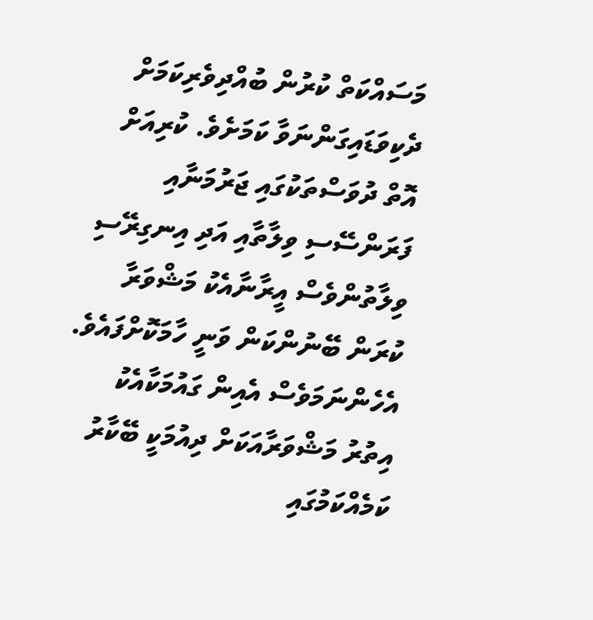މަސައްކަތް ކުރުން ބުއްދިވެރިކަމަށް ދެކިވަޑައިގަންނަވާ ކަމަށެވެ. ކުރިއަށް އޮތް ދުވަސްތަކުގައި ޖަރުމަނާއި ފަރަންސޭސި ވިލާތާއި އަދި އިނގިރޭސި ވިލާތުންވެސް އީރާނާއެކު މަޝްވަރާ ކުރަން ބޭނުންކަން ވަނީ ހާމަކޮށްފައެވެ. އެހެންނަމަވެސް އެއިން ގައުމަކާއެކު އިތުރު މަޝްވަރާއަކަށް ދިއުމަކީ ބޭކާރު ކަމެއްކަމުގައި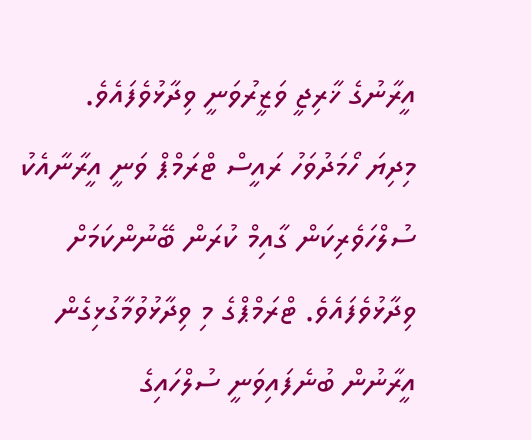އީރާނުގެ ޚާރިޖީ ވަޒީރުވަނީ ވިދާޅުވެފައެވެ.
މިދިޔަ ހޯމަދުވަހު ރައީސް ޓްރަމްޕް ވަނީ އީރާނާއެކު ސުލްހަވެރިކަން ގާއިމް ކުރަން ބޭނުންކަމަށް ވިދާޅުވެފައެވެ. ޓްރަމްޕްގެ މި ވިދާޅުވުމާގުޅިގެން އީރާނުން ބުނެފައިވަނީ ސުލްހައިގެ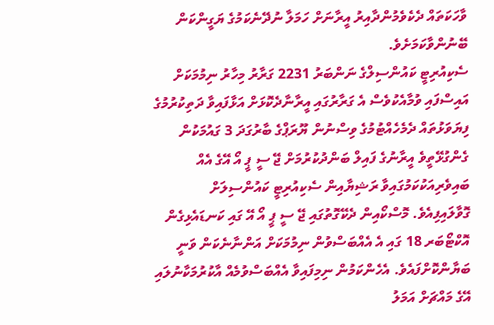ވާހަކަތައް ދެކެވެމުންދާއިރު އީރާނަށް ހަމަލާ ނުދޭނެކަމުގެ ޔަގީންކަން ބޭނުންވާކަމަށެވެ.
ސެކިއުރިޓީ ކައުންސިލްގެ ނަންބަރު 2231 ގަރާރު މިހާރު ނިމުމަކަށް އައިސްފައި ވުމާއެކުވެސް އެ ގަރާރުގައި އީރާނާދެކޮޅަށް އަޅާފައިވާ ދަތިކުރުމުގެ ފިޔަވަޅުތައް ދެމެހެއްޓުމުގެ ވިސްނުން ޔޫރަޕްގެ ބާރުގަދަ 3 ގައުމަކުން ގެންގުޅޭތީވެ އީރާނުގެ ފައިލް ބަންދުކުރުމަށް ޖޭ ސީ ޕީ އޯ އޭގެ އެއް ބައިވެރިއަކުކަމުގައިވާ ރަޝިޔާއިން ސެކިއުރިޓީ ކައުންސިލަށް ގޮވާލައިފިއެވެ. މޮސްކޯއިން ދެކޭގޮތުގައި ޖޭ ސީ ޕީ އޯ އޭ ގައި ކަނޑައެޅިގެން އޮކްޓޯބަރ 18 ގައި އެ އެއްބަސްވުން ނިމުމަކަށް އަންނާނެކަން ވަނީ ބަޔާންކޮށްފައެވެ. އެހެންކަމުން ނިމިފައިވާ އެއްބަސްވުމެއް އާކުރުމަކާނުލައި އޭގެ މައްޗަށް އަމަލު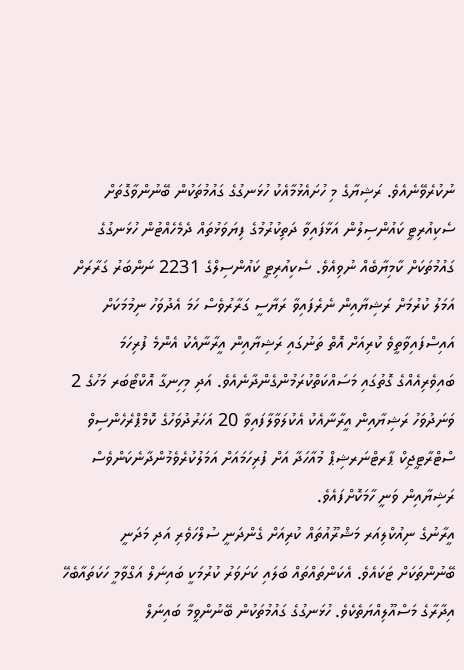ނުކުރެވޭނެއެވެ. ރަޝިޔާގެ މި ހުށައެޅުމާއެކު ހުޅަނގުގެ ގައުމުތަކުން ބޭނުންވާގޮތަށް ސެކިއުރިޓީ ކައުންސިލުން އަޅާފައިވާ ދަތިކުރުމުގެ ފިޔަވަޅުތައް ދެމެހެއްޓުން ހުޅަނގުގެ ގައުމުތަކަށް ކާމިޔާބެއް ނުވިއެވެ. ސެކިއުރިޓީ ކައުންސިލްގެ 2231 ނަންބަރު ގަރާރަށް އަމަލު ކުރުމަށް ރަޝިޔާއިން ނެރެފައިވާ ރަޔާސީ ގަރާރުވެސް ހަމަ އެދުވަހު ނިމުމަކަށް އައިސްފައިވާތީވެ ކުރިއަށް އޮތް ތަނުގައި ރަޝިޔާއިން އީރާނާއެކު އެންމެ ފުރިހަމަ ބައިވެރިއެއްގެ ގޮތުގައި މަސައްކަތްކުރަމުންގެންދާނެއެވެ. އަދި މިހިނގާ އޮކްޓޯބަރ މަހުގެ 2 ވަނަދުވަހު ރަޝިޔާއިން އީރާނާއެކު އެކުލަވާލާފައިވާ 20 އަހަރުދުވަހުގެ ކޮމްޕްރެހެންސިވް ސްޓްރާޓީޖިކް ޕާރޓްނަރޝިޕް މުއާހަދާ އަށް ފުރިހަމައަށް އަމަލުކުރެވެމުންދާނެކަންވެސް ރަޝިޔާއިން ވަނީ ހާމަކޮށްފައެވެ.
އީރާނުގެ ނިއުކްލިއަރ މަޝްރޫއުތައް ކުރިއަށް ގެންދަނީ ސުލްހަވެރި އަދި މަދަނީ ބޭނުންތަކަށް ޓަކައެވެ. އެކަންތައްތައް ބަލައި ކަށަވަރު ކުރުމަކީ ބައިނަލް އަގްވާމީ ހަކަތައާބެހޭ އިދާރާގެ މަސްއޫލިއްޔަތެކެވެ. ހުޅަނގުގެ ގައުމުތަކުން ބޭނުންވީމާ ބައިނަލް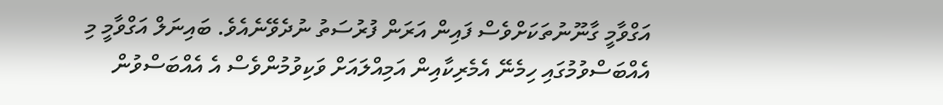އަގްވާމީ ގާނޫނުތަކަށްވެސް ފައިން އަރަން ފުރުސަތު ނުދެވޭނެއެވެ. ބައިނަލް އަގްވާމީ މި އެއްބަސްވުމުގައި ހިމެނޭ އެމެރިކާއިން އަމިއްލައަށް ވަކިވުމުންވެސް އެ އެއްބަސްވުން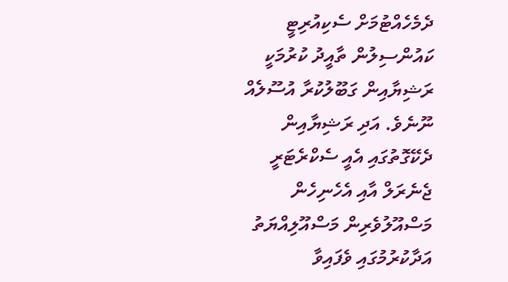ދެމެހެއްޓުމަށް ސެކިއުރިޓީ ކައުންސިލުން ތާއީދު ކުރުމަކީ ރަޝިޔާއިން ގަބޫލުކުރާ އުސޫލެއް ނޫނެވެ. އަދި ރަޝިޔާއިން ދެކޭގޮތުގައި އެއީ ސެކްރެޓަރީ ޖެނެރަލް އާއި އެހެނިހެން މަސްއޫލުވެރިން މަސްއޫލިއްޔަތު އަދާކުރުމުގައި ވެފައިވާ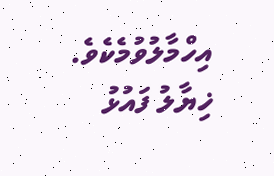އިހްމާލުވުމެކެވެ.
ޚިޔާލު ފައުޅު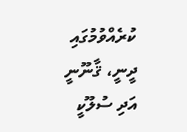ކުރެއްވުމުގައި ދީނީ، ޤާނޫނީ އަދި ސުލޫކީ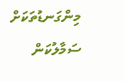މިންގަނޑުތަކަށް ސަމާލުކަން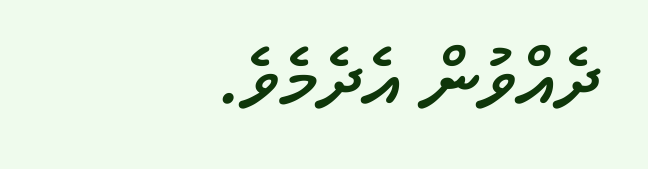ދެއްވުން އެދެމެވެ.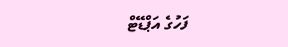ފަހުގެ އަޕްޑޭޓް